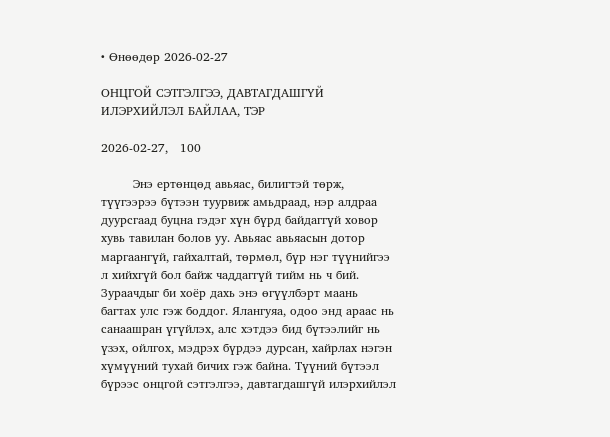• Өнөөдөр 2026-02-27

ОНЦГОЙ СЭТГЭЛГЭЭ, ДАВТАГДАШГҮЙ ИЛЭРХИЙЛЭЛ БАЙЛАА, ТЭР

2026-02-27,   100

        Энэ ертөнцөд авьяас, билигтэй төрж, түүгээрээ бүтээн туурвиж амьдраад, нэр алдраа дуурсгаад буцна гэдэг хүн бүрд байдаггүй ховор хувь тавилан болов уу. Авьяас авьяасын дотор маргаангүй, гайхалтай, төрмөл, бүр нэг түүнийгээ л хийхгүй бол байж чаддаггүй тийм нь ч бий. Зураачдыг би хоёр дахь энэ өгүүлбэрт маань багтах улс гэж боддог. Ялангуяа, одоо энд араас нь санаашран үгүйлэх, алс хэтдээ бид бүтээлийг нь үзэх, ойлгох, мэдрэх бүрдээ дурсан, хайрлах нэгэн хүмүүний тухай бичих гэж байна. Түүний бүтээл бүрээс онцгой сэтгэлгээ, давтагдашгүй илэрхийлэл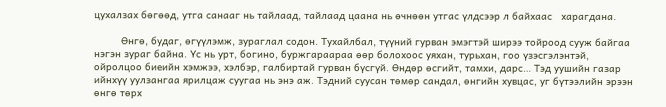цухалзах бөгөөд, утга санааг нь тайлаад, тайлаад цаана нь өчнөөн утгас үлдсээр л байхаас   харагдана.

         Өнгө, будаг, өгүүлэмж, зураглал содон. Тухайлбал, түүний гурван эмэгтэй ширээ тойроод сууж байгаа нэгэн зураг байна. Үс нь урт, богино, буржгараараа өөр болохоос уяхан, турьхан, гоо үзэсгэлэнтэй, ойролцоо биеийн хэмжээ, хэлбэр, галбиртай гурван бүсгүй. Өндөр өсгийт, тамхи, дарс… Тэд уушийн газар ийнхүү уулзангаа ярилцаж суугаа нь энэ аж. Тэдний суусан төмөр сандал, өнгийн хувцас, уг бүтээлийн эрээн өнгө төрх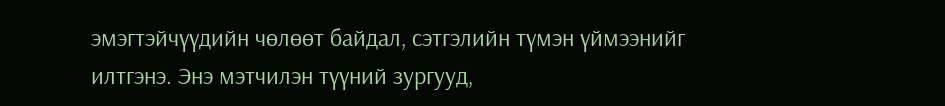эмэгтэйчүүдийн чөлөөт байдал, сэтгэлийн түмэн үймээнийг илтгэнэ. Энэ мэтчилэн түүний зургууд,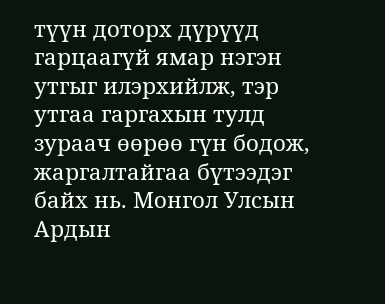түүн доторх дүрүүд гарцаагүй ямар нэгэн утгыг илэрхийлж, тэр утгаа гаргахын тулд зураач өөрөө гүн бодож, жаргалтайгаа бүтээдэг байх нь. Монгол Улсын Ардын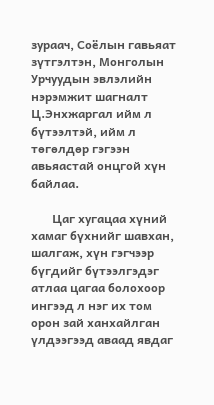зураач, Соёлын гавьяат зүтгэлтэн, Монголын Урчуудын эвлэлийн нэрэмжит шагналт Ц.Энхжаргал ийм л бүтээлтэй, ийм л төгөлдөр гэгээн авьяастай онцгой хүн байлаа.

       Цаг хугацаа хүний хамаг бүхнийг шавхан, шалгаж, хүн гэгчээр бүгдийг бүтээлгэдэг атлаа цагаа болохоор ингээд л нэг их том орон зай ханхайлган үлдээгээд аваад явдаг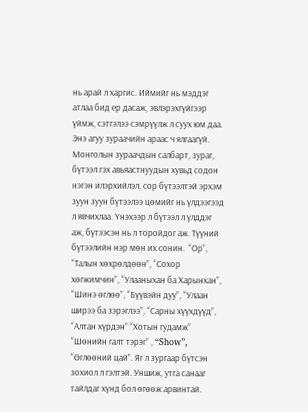нь арай л харгис. Иймийг нь мэддэг атлаа бид ер дасаж, эвлэрэхгүйгээр үймж, сэтгэлээ сэмрүүлж л суух юм даа. Энэ агуу зураачийн араас ч ялгаагүй. Монголын зураачдын салбарт, зураг, бүтээл гэх авьяастнуудын хувьд содон нэгэн илэрхийлэл, сор бүтээлтэй эрхэм зуун зуун бүтээлээ цөмийг нь үлдээгээд л явчихлаа. Үнэхээр л бүтээл л үлддэг аж, бүтээсэн нь л торойдог аж. Түүний бүтээлийн нэр мөн их сонин.  “Ор”, “Талын хөхрөлдөөн”, “Сохор хөгжимчин”, “Улааныхан ба Харынхан”, “Шинэ өглөө”, “Бүүвэйн дуу”, “Улаан ширээ ба зэрэглээ”, “Сарны хүүхдүүд”, “Алтан хүрдэн” “Хотын гудамж” “Шөнийн галт тэрэг” , “Show”, “Өглөөний цай”. Яг л зургаар бүтсэн зохиол л гэлтэй. Уншиж, утга санааг тайлдаг хүнд бол өгөөж арвинтай.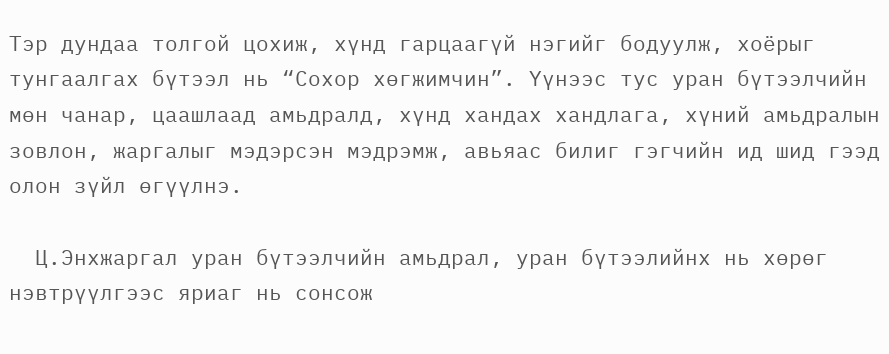Тэр дундаа толгой цохиж, хүнд гарцаагүй нэгийг бодуулж, хоёрыг тунгаалгах бүтээл нь “Сохор хөгжимчин”. Үүнээс тус уран бүтээлчийн мөн чанар, цаашлаад амьдралд, хүнд хандах хандлага, хүний амьдралын зовлон, жаргалыг мэдэрсэн мэдрэмж, авьяас билиг гэгчийн ид шид гээд олон зүйл өгүүлнэ.

  Ц.Энхжаргал уран бүтээлчийн амьдрал, уран бүтээлийнх нь хөрөг нэвтрүүлгээс яриаг нь сонсож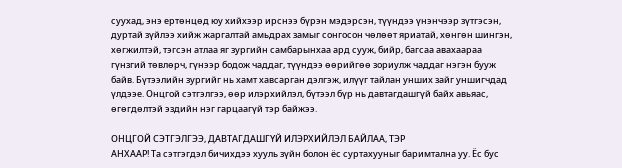суухад, энэ ертөнцөд юу хийхээр ирснээ бүрэн мэдэрсэн, түүндээ үнэнчээр зүтгэсэн, дуртай зүйлээ хийж жаргалтай амьдрах замыг сонгосон чөлөөт яриатай, хөнгөн шингэн, хөгжилтэй, тэгсэн атлаа яг зургийн самбарынхаа ард сууж, бийр, багсаа авахаараа гүнзгий төвлөрч, гүнээр бодож чаддаг, түүндээ өөрийгөө зориулж чаддаг нэгэн бууж байв. Бүтээлийн зургийг нь хамт хавсарган дэлгэж, илүүг тайлан унших зайг уншигчдад үлдээе. Онцгой сэтгэлгээ, өөр илэрхийлэл, бүтээл бүр нь давтагдашгүй байх авьяас, өгөгдөлтэй эздийн нэг гарцаагүй тэр байжээ.

ОНЦГОЙ СЭТГЭЛГЭЭ, ДАВТАГДАШГҮЙ ИЛЭРХИЙЛЭЛ БАЙЛАА, ТЭР
АНХААР! Та сэтгэгдэл бичихдээ хууль зүйн болон ёс суртахууныг баримтална уу. Ёс бус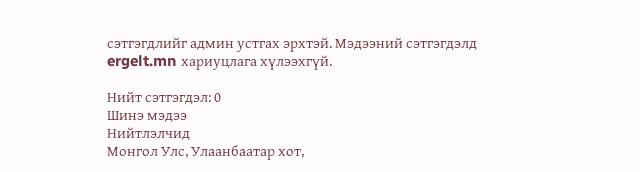сэтгэгдлийг админ устгах эрхтэй. Мэдээний сэтгэгдэлд ergelt.mn хариуцлага хүлээхгүй.

Нийт сэтгэгдэл: 0
Шинэ мэдээ
Нийтлэлчид
Монгол Улс, Улаанбаатар хот,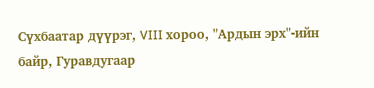Сүхбаатар дүүрэг, VIII хороо, "Ардын эрх"-ийн байр, Гуравдугаар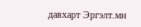давхарт Эргэлт.мн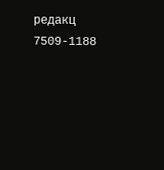редакц
7509-1188